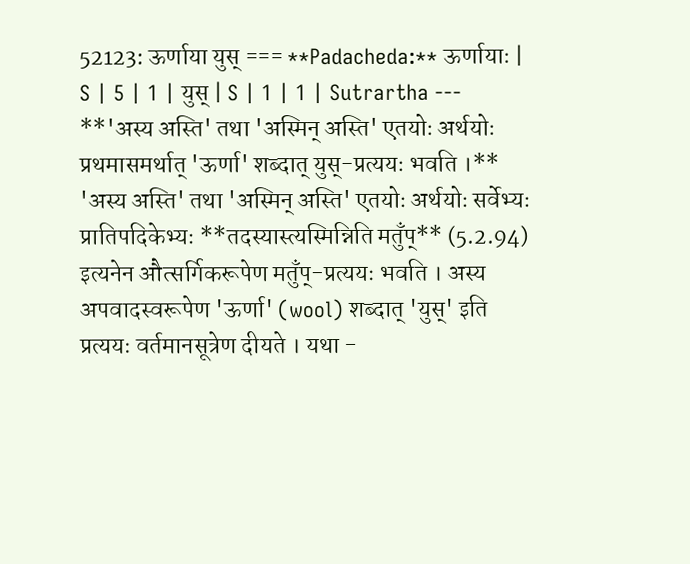52123: ऊर्णाया युस् === **Padacheda:** ऊर्णायाः | S | 5 | 1 | युस् | S | 1 | 1 | Sutrartha --- **'अस्य अस्ति' तथा 'अस्मिन् अस्ति' एतयोः अर्थयोः प्रथमासमर्थात् 'ऊर्णा' शब्दात् युस्-प्रत्ययः भवति ।** 'अस्य अस्ति' तथा 'अस्मिन् अस्ति' एतयोः अर्थयोः सर्वेभ्यः प्रातिपदिकेभ्यः **तदस्यास्त्यस्मिन्निति मतुँप्** (5.2.94) इत्यनेन औत्सर्गिकरूपेण मतुँप्-प्रत्ययः भवति । अस्य अपवादस्वरूपेण 'ऊर्णा' (wool) शब्दात् 'युस्' इति प्रत्ययः वर्तमानसूत्रेण दीयते । यथा -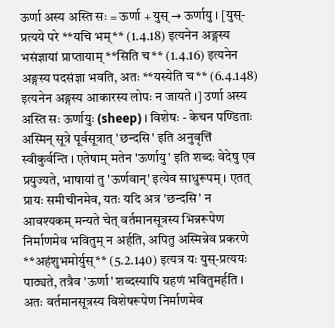ऊर्णा अस्य अस्ति सः = ऊर्णा + युस् → ऊर्णायु । [युस्-प्रत्यये परे **यचि भम्** (1.4.18) इत्यनेन अङ्गस्य भसंज्ञायां प्राप्तायाम् **सिति च** (1.4.16) इत्यनेन अङ्गस्य पदसंज्ञा भवति, अतः **यस्येति च** (6.4.148) इत्यनेन अङ्गस्य आकारस्य लोपः न जायते ।] उर्णा अस्य अस्ति सः ऊर्णायुः (sheep) । विशेषः - केचन पण्डिताः अस्मिन् सूत्रे पूर्वसूत्रात् 'छन्दसि' इति अनुवृत्तिं स्वीकुर्वन्ति । एतेषाम् मतेन 'ऊर्णायु' इति शब्दः वेदेषु एव प्रयुज्यते, भाषायां तु 'ऊर्णवान्' इत्येव साधुरूपम् । एतत् प्रायः समीचीनमेव, यतः यदि अत्र 'छन्दसि' न आवश्यकम् मन्यते चेत् वर्तमानसूत्रस्य भिन्नरूपेण निर्माणमेव भवितुम् न अर्हति, अपितु अस्मिन्नेव प्रकरणे **अहंशुभमोर्युस्** (5.2.140) इत्यत्र यः युस्-प्रत्ययः पाठ्यते, तत्रैव 'ऊर्णा' शब्दस्यापि ग्रहणं भवितुमर्हति । अतः वर्तमानसूत्रस्य विशेषरूपेण निर्माणमेव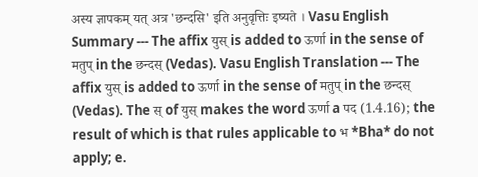अस्य ज्ञापकम् यत् अत्र 'छन्दसि' इति अनुवृत्तिः इष्यते । Vasu English Summary --- The affix युस् is added to ऊर्णा in the sense of मतुप् in the छन्दस् (Vedas). Vasu English Translation --- The affix युस् is added to ऊर्णा in the sense of मतुप् in the छन्दस् (Vedas). The स् of युस् makes the word ऊर्णा a पद (1.4.16); the result of which is that rules applicable to भ *Bha* do not apply; e.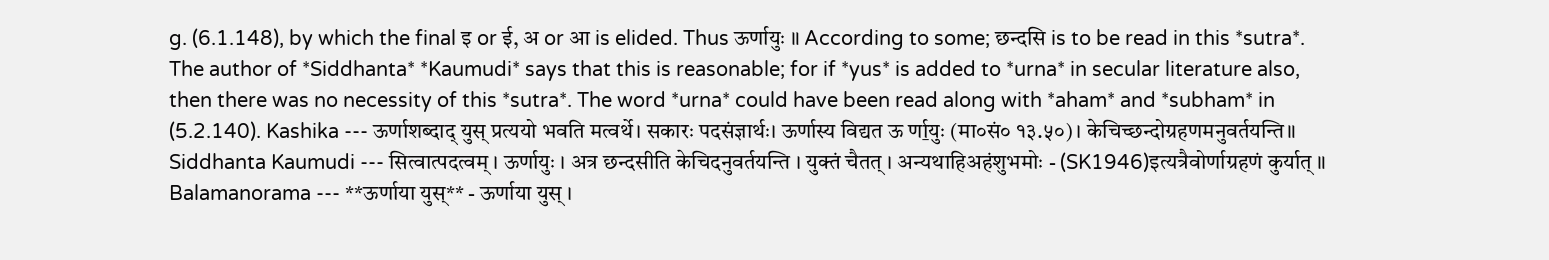g. (6.1.148), by which the final इ or ई, अ or आ is elided. Thus ऊर्णायुः ॥ According to some; छन्दसि is to be read in this *sutra*. The author of *Siddhanta* *Kaumudi* says that this is reasonable; for if *yus* is added to *urna* in secular literature also, then there was no necessity of this *sutra*. The word *urna* could have been read along with *aham* and *subham* in (5.2.140). Kashika --- ऊर्णाशब्दाद् युस् प्रत्ययो भवति मत्वर्थे। सकारः पदसंज्ञार्थः। ऊर्णास्य विद्यत ऊ र्णा॒युः (मा०सं० १३.५०)। केचिच्छन्दोग्रहणमनुवर्तयन्ति॥ Siddhanta Kaumudi --- सित्वात्पदत्वम् । ऊर्णायुः । अत्र छन्दसीति केचिदनुवर्तयन्ति । युक्तं चैतत् । अन्यथाहिअहंशुभमोः - (SK1946)इत्यत्रैवोर्णाग्रहणं कुर्यात् ॥ Balamanorama --- **ऊर्णाया युस्** - ऊर्णाया युस् ।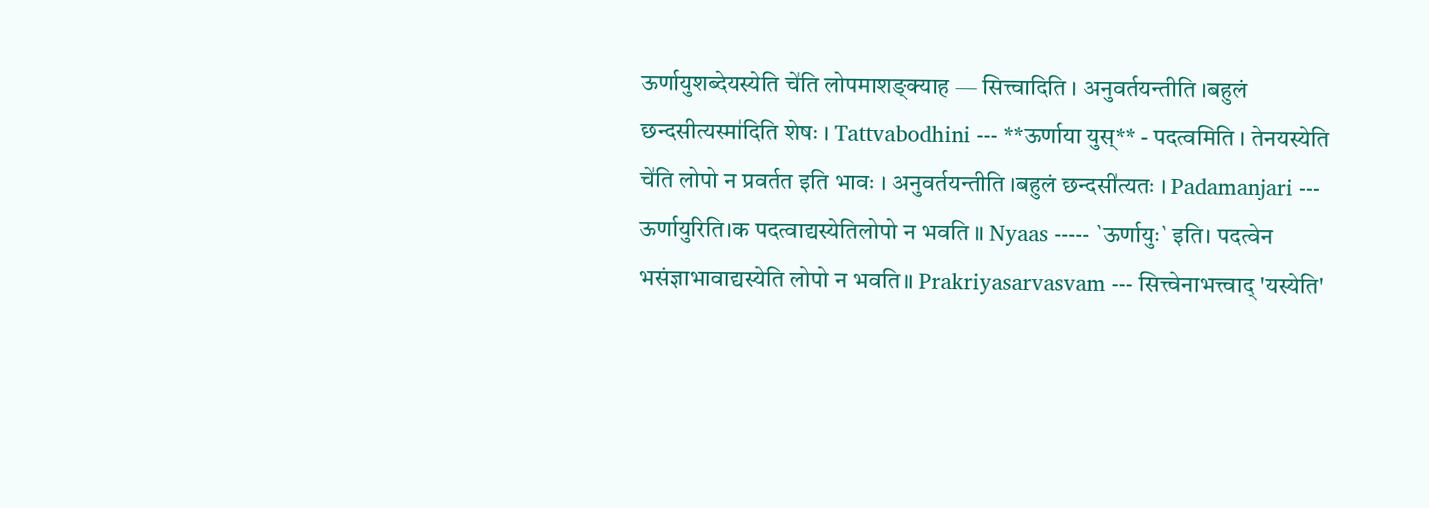ऊर्णायुशब्देयस्येति चे॑ति लोपमाशङ्क्याह — सित्त्वादिति । अनुवर्तयन्तीति ।बहुलं छन्दसीत्यस्मा॑दिति शेषः । Tattvabodhini --- **ऊर्णाया युस्** - पदत्वमिति । तेनयस्येति चे॑ति लोपो न प्रवर्तत इति भावः । अनुवर्तयन्तीति ।बहुलं छन्दसी॑त्यतः । Padamanjari --- ऊर्णायुरिति।क पदत्वाद्यस्येतिलोपो न भवति ॥ Nyaas ----- `ऊर्णायुः` इति। पदत्वेन भसंज्ञाभावाद्यस्येति लोपो न भवति॥ Prakriyasarvasvam --- सित्त्वेनाभत्त्वाद् 'यस्येति'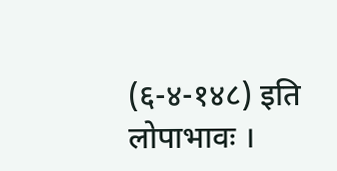(६-४-१४८) इति लोपाभावः ।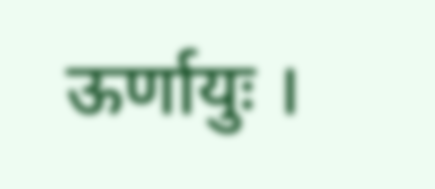ऊर्णायुः ।